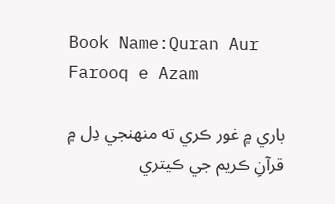Book Name:Quran Aur Farooq e Azam

باري ۾ غور ڪري ته منهنجي دِل ۾ قرآنِ ڪريم جي ڪيتري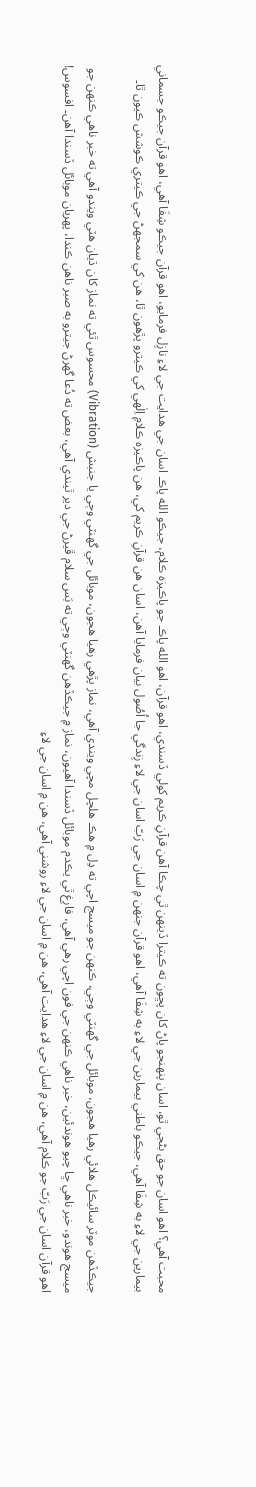محبت آهي؟ اهو اسان جو حق بڻجي ٿو، اسان پنهنجو پاڻ کان پڇون ته ڪيترا ڏينهن ٿي چڪا آهن قرآنِ ڪريم کولي ڏسندي، اهو قرآن، اهو الله پاڪ جو پاڪيزه ڪلام، جيڪو الله پاڪ اسان جي هدايت جي لاءِ نازِل فرمايو، اهو قرآن جيڪو شِفَا آهي، اهو قرآن جيڪو جسماني بيمارين جي لاءِ به شِفَا آهي، جيڪو باطني بيمارين جي لاءِ به شِفَا آهي، اهو قرآن جنهن ۾ اسان جي رَبّ اسان جي لاءِ زِندگي جا اُصُول بيان فرمايا آهن، اسان هن قرآنِ ڪريم کي، هن پاڪيزه ڪلامِ اِلٰهي کي ڪيترو پڙھون ٿا، هن کي سمجھڻ جي ڪيتري ڪوشش ڪيون ٿا۔

جيڪڏهن موٽر سائيڪل هلائي رهيا هجون، موبائل جي گھنٽي وڄي، ڪنهن جو ميسج اچي ته دِل ۾ هڪ هلچل مچي ويندي آهي، نماز پڙهي رهيا هجون، موبائل جي گھنٽي وڄي يا جنبش (Vibration) محسوس ٿئي ته نماز کان ڌيان هٽي ويندو آهي ته خبر ناهي ڪنهن جو ميسج هوندو، خبر ناهي ڇا چيو هوندئين، خبر ناهي ڪنهن جي فون اچي رهي آهي، فارِغ ٿي يڪدم موبائل ڏسندا آهيون، نماز ۾ جيڪڏهن گھنٽي وڄي ته بَس سلام ڦيرڻ جي دير ٿيندي آهي، بعض ته دُعا گھرڻ جيترو به صبر ناهن ڪندا، پهريان موبائل ڏسندا آهن۔ افسوس! اهو قرآن اسان جي رَبّ جو ڪلام آهي، هن ۾ اسان جي لاءِ هدايت آهي، هن ۾ اسان جي لاءِ روشني آهي، هن ۾ اسان جي لاءِ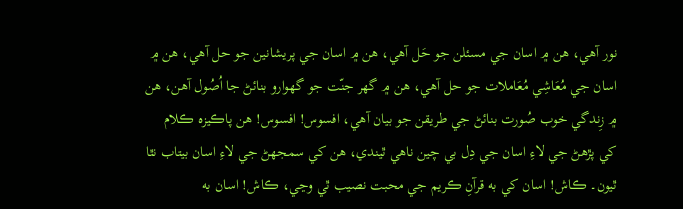نور آهي، هن ۾ اسان جي مسئلن جو حَل آهي، هن ۾ اسان جي پريشانين جو حل آهي، هن ۾ اسان جي مُعَاشِي مُعَاملات جو حل آهي، هن ۾ گھر جنّت جو گهوارو بنائڻ جا اُصُول آهن، هن ۾ زِندگي خوب صُورت بنائڻ جي طريقن جو بيان آهي، افسوس! افسوس! هن پاڪيزه ڪلام کي پڙهڻ جي لاءِ اسان جي دِل بي چين ناهي ٿيندي، هن کي سمجھڻ جي لاءِ اسان بيتاب نٿا ٿيون۔ ڪاش! اسان کي به قرآنِ ڪريم جي محبت نصيب ٿي وڃي، ڪاش! اسان به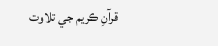قرآنِ ڪريم جي تلاوت